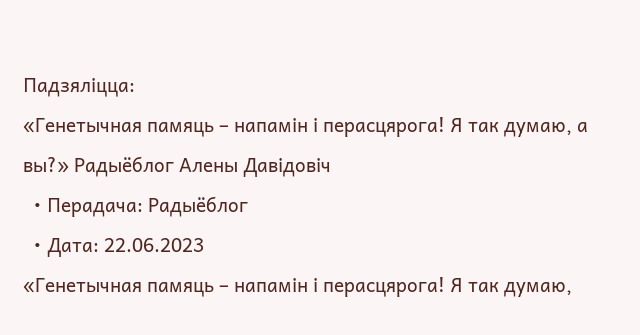Падзяліцца:
«Генетычная памяць – напамін і перасцярога! Я так думаю, а вы?» Радыёблог Алены Давідовіч
  • Перадача: Радыёблог
  • Дата: 22.06.2023
«Генетычная памяць – напамін і перасцярога! Я так думаю,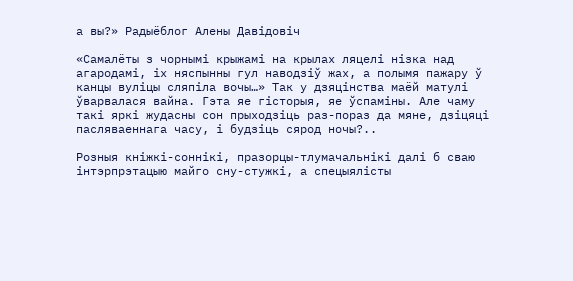а вы?» Радыёблог Алены Давідовіч

«Самалёты з чорнымі крыжамі на крылах ляцелі нізка над агародамі, іх няспынны гул наводзіў жах, а полымя пажару ў канцы вуліцы сляпіла вочы…» Так у дзяцінства маёй матулі ўварвалася вайна. Гэта яе гісторыя, яе ўспаміны. Але чаму такі яркі жудасны сон прыходзіць раз-пораз да мяне, дзіцяці пасляваеннага часу, і будзіць сярод ночы?..

Розныя кніжкі-соннікі, празорцы-тлумачальнікі далі б сваю інтэрпрэтацыю майго сну-стужкі, а спецыялісты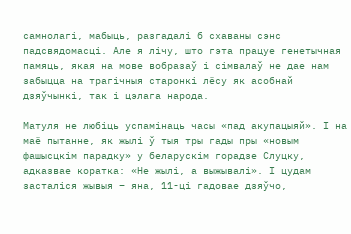самнолагі, мабыць, разгадалі б схаваны сэнс падсвядомасці. Але я лічу, што гэта працуе генетычная памяць, якая на мове вобразаў і сімвалаў не дае нам забыцца на трагічныя старонкі лёсу як асобнай дзяўчынкі, так і цэлага народа.

Матуля не любіць успамінаць часы «пад акупацыяй». І на маё пытанне, як жылі ў тыя тры гады пры «новым фашысцкім парадку» у беларускім горадзе Слуцку, адказвае коратка: «Не жылі, а выжывалі». І цудам засталіся жывыя – яна, 11-ці гадовае дзяўчо,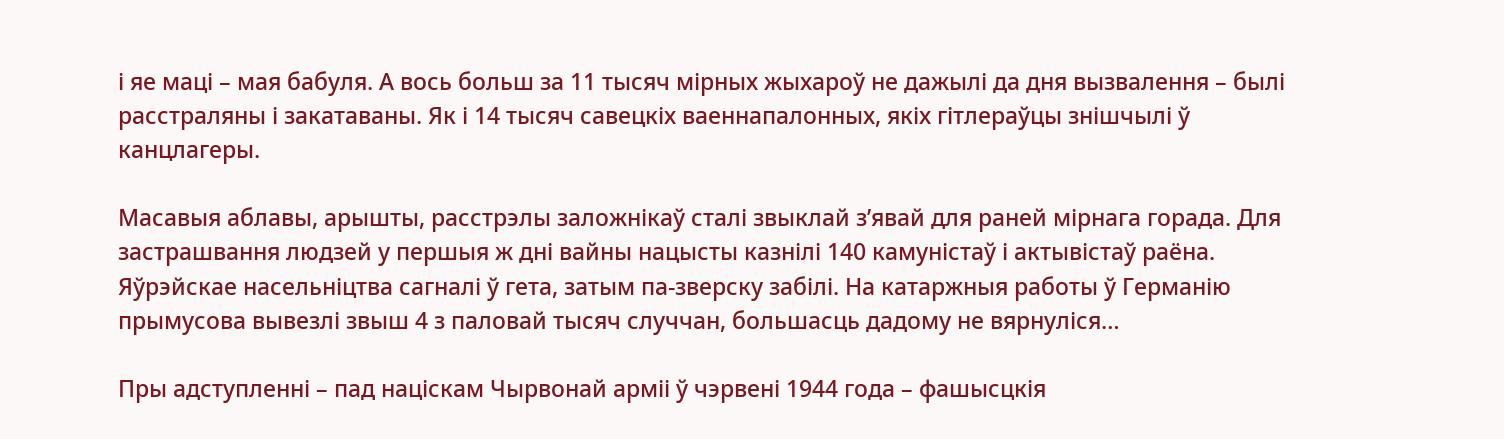і яе маці – мая бабуля. А вось больш за 11 тысяч мірных жыхароў не дажылі да дня вызвалення – былі расстраляны і закатаваны. Як і 14 тысяч савецкіх ваеннапалонных, якіх гітлераўцы знішчылі ў канцлагеры.

Масавыя аблавы, арышты, расстрэлы заложнікаў сталі звыклай з’явай для раней мірнага горада. Для застрашвання людзей у першыя ж дні вайны нацысты казнілі 140 камуністаў і актывістаў раёна. Яўрэйскае насельніцтва сагналі ў гета, затым па-зверску забілі. На катаржныя работы ў Германію прымусова вывезлі звыш 4 з паловай тысяч случчан, большасць дадому не вярнуліся…

Пры адступленні – пад націскам Чырвонай арміі ў чэрвені 1944 года – фашысцкія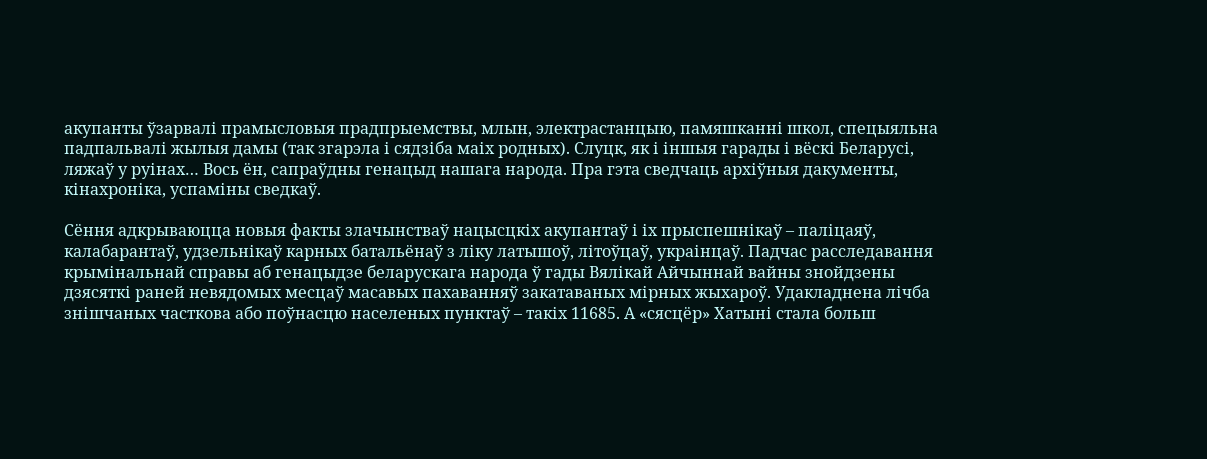акупанты ўзарвалі прамысловыя прадпрыемствы, млын, электрастанцыю, памяшканні школ, спецыяльна падпальвалі жылыя дамы (так згарэла і сядзіба маіх родных). Слуцк, як і іншыя гарады і вёскі Беларусі, ляжаў у руінах… Вось ён, сапраўдны генацыд нашага народа. Пра гэта сведчаць архіўныя дакументы, кінахроніка, успаміны сведкаў.

Сёння адкрываюцца новыя факты злачынстваў нацысцкіх акупантаў і іх прыспешнікаў – паліцаяў, калабарантаў, удзельнікаў карных батальёнаў з ліку латышоў, літоўцаў, украінцаў. Падчас расследавання крымінальнай справы аб генацыдзе беларускага народа ў гады Вялікай Айчыннай вайны знойдзены дзясяткі раней невядомых месцаў масавых пахаванняў закатаваных мірных жыхароў. Удакладнена лічба знішчаных часткова або поўнасцю населеных пунктаў – такіх 11685. А «сясцёр» Хатыні стала больш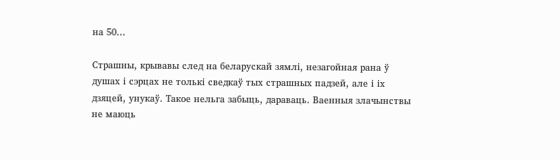на 50…

Страшны, крывавы след на беларускай зямлі, незагойная рана ў душах і сэрцах не толькі сведкаў тых страшных падзей, але і іх дзяцей, унукаў. Такое нельга забыць, дараваць. Ваенныя злачынствы не маюць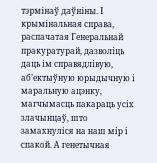тэрмінаў даўніны. І крымінальная справа, распачатая Генеральнай пракуратурай, дазволіць даць ім справядлівую, аб’ектыўную юрыдычную і маральную ацэнку, магчымасць пакараць усіх злачынцаў, што замахнуліся на наш мір і спакой. А генетычная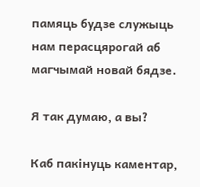памяць будзе служыць нам перасцярогай аб магчымай новай бядзе.

Я так думаю, а вы?

Каб пакінуць каментар,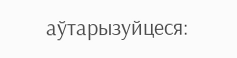аўтарызуйцеся: